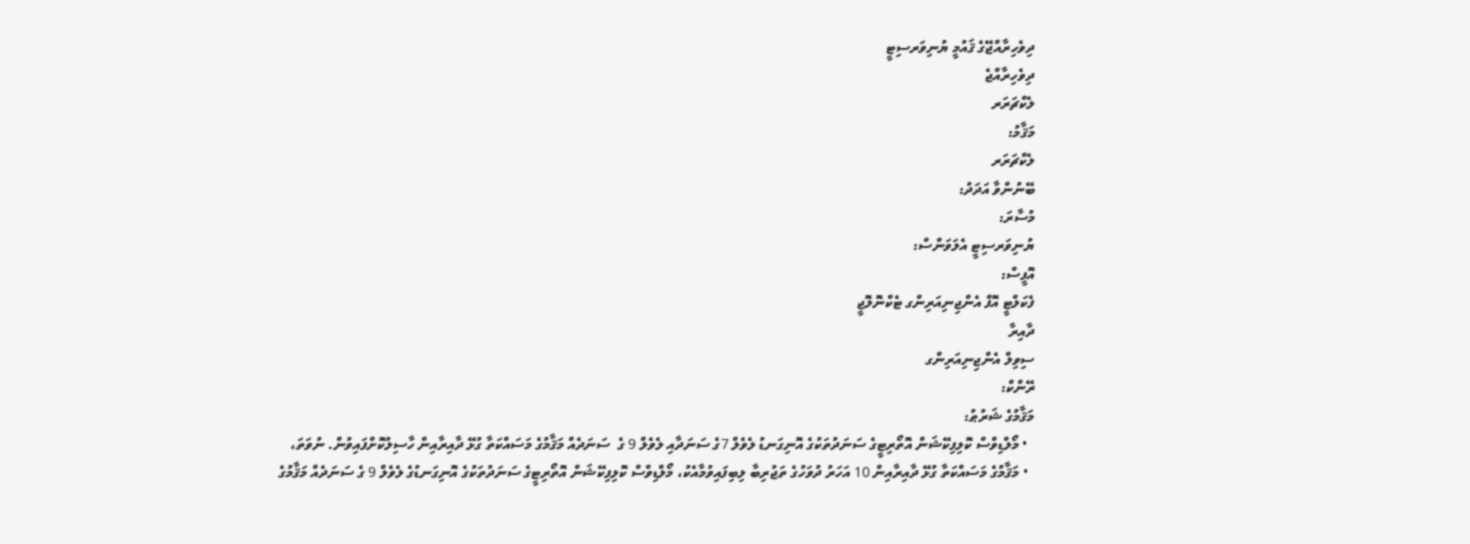ދިވެހިރާއްޖޭގެ ޤައުމީ ޔުނިވަރސިޓީ
ދިވެހިރާއްޖެ
ލެކްޗަރަރ
މަޤާމު:
ލެކްޗަރަރ
ބޭނުންވާ އަދަދު:
މުސާރަ:
ޔުނިވަރސިޓީ އެލަވަންސް:
އޮފީސް:
ފެކަލްޓީ އޮފް އެންޖިނިއަރިންގ ޓެކްނޮލޮޖީ
ދާއިރާ
ސިވިލް އެންޖިނިއަރިންގ
ރޭންކް:
މަޤާމުގެ ޝަރުޠު:
  • މޯލްޑިވްސް ކޮލިފިކޭޝަން އޮތޯރިޓީގެ ސަނަދުތަކުގެ އޮނިގަނޑު ލެވެލް 7ގެ ސަނަދާއި ލެވެލް 9 ގެ  ސަނަދެއް މަޤާމުގެ މަސައްކަތާ ގުޅޭ ދާއިރާއިން ހާސިލުކޮށްފައިވުން. ނުވަތަ،
  • މަޤާމުގެ މަސައްކަތާ ގުޅޭ ދާއިރާއިން 10 އަހަރު ދުވަހުގެ ތަޖުރިބާ ލިބިފައިވުމާއެކު، މޯލްޑިވްސް ކޮލިފިކޭޝަން އޮތޯރިޓީގެ ސަނަދުތަކުގެ އޮނިގަނޑުގެ ލެވެލް 9 ގެ ސަނަދެއް މަޤާމުގެ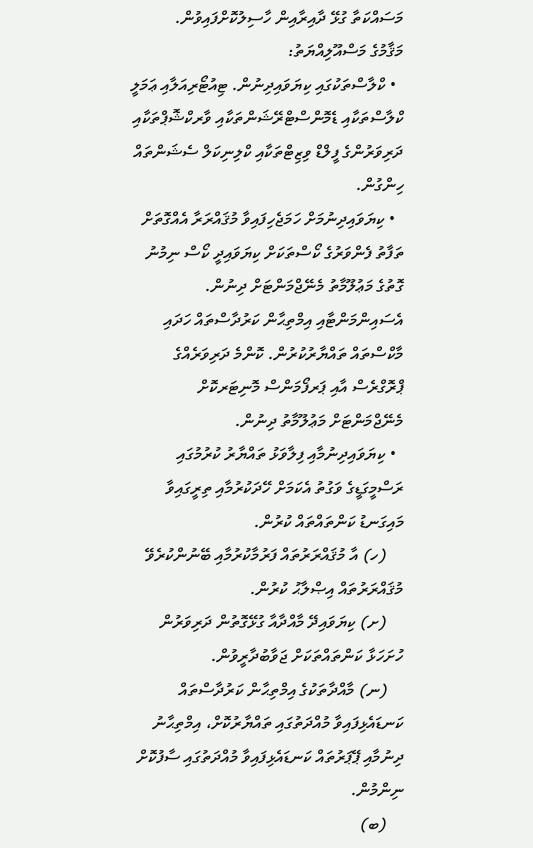މަސައްކަތާ ގުޅޭ ދާއިރާއިން ހާސިލުކޮށްފައިވުން.
މަޤާމުގެ މަސްއޫލިއްޔަތު:
  • ކްލާސްތަކުގައި ކިޔަވައިދިނުން. ޓިއުޓޯރިއަލާއި ޢަމަލީ ކްލާސްތަކާއި ޑެމޮންސްޓްރޭޝަންތަކާއި ވާރކްޝޮޕްތަކާއި ދަރިވަރުންގެ ފީލްޑް ވިޒިޓްތަކާއި ކްލިނިކަލް ސެޝަންތައް ހިންގުން.
  • ކިޔަވައިދިނުމަށް ހަމަޖެހިފައިވާ މުޤައްރަރާ އެއްގޮތަށް ތަފާތު ފެންވަރުގެ ކޯސްތަކަށް ކިޔަވައިދީ ކޯސް ނިމުނު ގޮތުގެ މަޢުލޫމާތު މެނޭޖްމަންޓަށް ދިނުން. އެސައިންމަންޓާއި އިމްތިޙާން ކަރުދާސްތައް ހަދައި މާކްސްތައް ތައްޔާރުކުރުން. ކޮންމެ ދަރިވަރެއްގެ ޕްރޮގްރެސް އާއި ޕަރފޯމަންސް މޮނިޓަރކޮށް މެނޭޖްމަންޓަށް މަޢުލޫމާތު ދިނުން.
  • ކިޔަވައިދިނުމާއި ފިލާވަޅު ތައްޔާރު ކުރުމުގައި ރަސްމީގަޑީގެ ވަގުތު އެކަމަށް ހޭދަކުރުމާއި ތިރީގައިވާ މައިގަނޑު ކަންތައްތައް ކުރުން.
    (ހ) އާ މުޤައްރަރުތައް ފަރުމާކުރުމާއި ބޭނުންކުރެވޭ މުޤައްރަރުތައް އިޞްލާޙު ކުރުން.
    (ށ) ކިޔަވައިދޭ މާއްދާއާ ގުޅޭގޮތުން ދަރިވަރުން ހުށަހަޅާ ކަންތައްތަކަށް ޖަވާބުދާރީވުން.
    (ނ) މާއްދާތަކުގެ އިމްތިޙާން ކަރުދާސްތައް ކަނޑައެޅިފައިވާ މުއްދަތުގައި ތައްޔާރުކޮށް، އިމްތިޙާނު ދިނުމާއި ޕޭޕަރުތައް ކަނޑައެޅިފައިވާ މުއްދަތުގައި ސާފުކޮށް ނިންމުން.
    (ބ)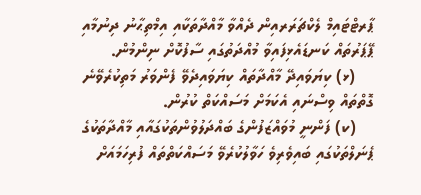ޕާރޓްޓައިމް ލެކްޗަރަރއިން ދެއްވާ މާއްދާތަކާއި އިމްތިޙާނު ދިނުމާއި ޕޭޕަރުތައް ކަނޑައެޅިފައިވާ މުއްދަތުގައި ސާފުކޮށް ނިންމުން.
    (ޅ) ކިޔަވައިދޭ މާއްދާތައް ކިޔަވައިދެވޭ ފެންވަރު މަތިކުރެވޭނެ ގޮތްތައް ވިސްނައި އެކަމަށް މަސައްކަތް ކުރުން.
    (ކ) ފަންނީ މުވައްޒަފުންގެ ބައްދަލުވުންތަކުގައާއި މާއްދާތަކުގެ ޕެނަލްތަކުގައި ބައިވެރިވެ ހަވާލުކުރެވޭ މަސައްކަތްތައް ފުރިހަމައަށް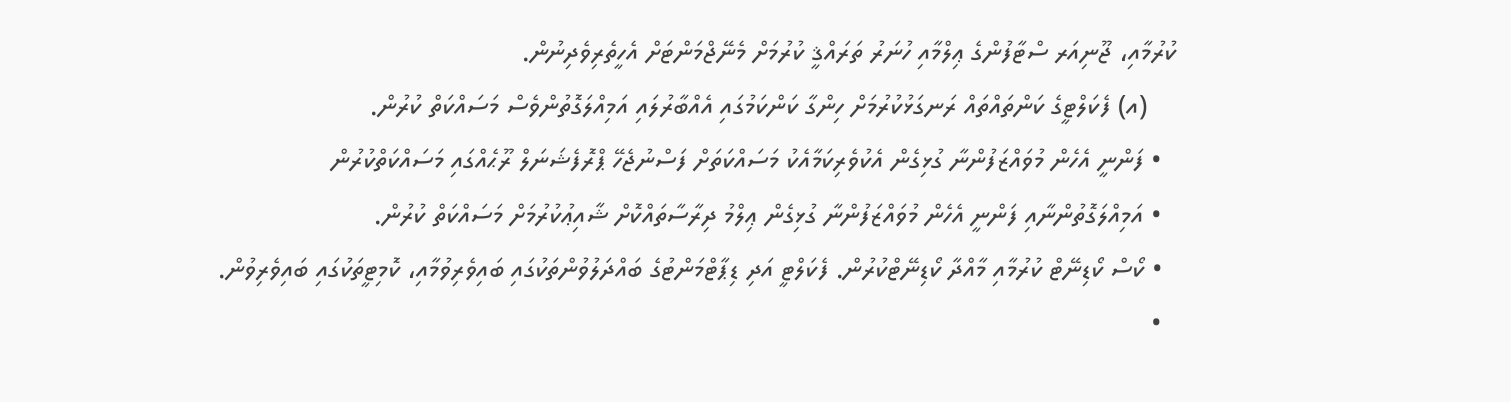ކުރުމާއި، ޖޫނިއަރ ސްޓާފުންގެ ޢިލްމާއި ހުނަރު ތަރައްޤީ ކުރުމަށް މެނޭޖްމަންޓަށް އެހީތެރިވެދިނުން.
    (އ) ފެކަލްޓީގެ ކަންތައްތައް ރަނގަޅުކުރުމަށް ހިންގާ ކަންކަމުގައި އެއްބާރުލައި އަމިއްލަގޮތުންވެސް މަސައްކަތް ކުރުން.
  • ފަންނީ އެހެން މުވައްޒަފުންނާ ގުޅިގެން އެކުވެރިކަމާއެކު މަސައްކަތަށް ފަސްނުޖެހޭ ޕްރޮފެޝަނަލް ރޫޙެއްގައި މަސައްކަތްކުރުން
  • އަމިއްލަގޮތުންނާއި ފަންނީ އެހެން މުވައްޒަފުންނާ ގުޅިގެން ޢިލްމު ދިރާސާތައްކޮށް ޝާއިޢުކުރުމަށް މަސައްކަތް ކުރުން.
  • ކޯސް ކޯޑިނޭޓް ކުރުމާއި މާއްދާ ކޯޑިނޭޓްކުރުން. ފެކަލްޓީ އަދި ޑިޕާޓްމަންޓުގެ ބައްދަލުވުންތަކުގައި ބައިވެރިވުމާއި، ކޮމިޓީތަކުގައި ބައިވެރިވުން.
  •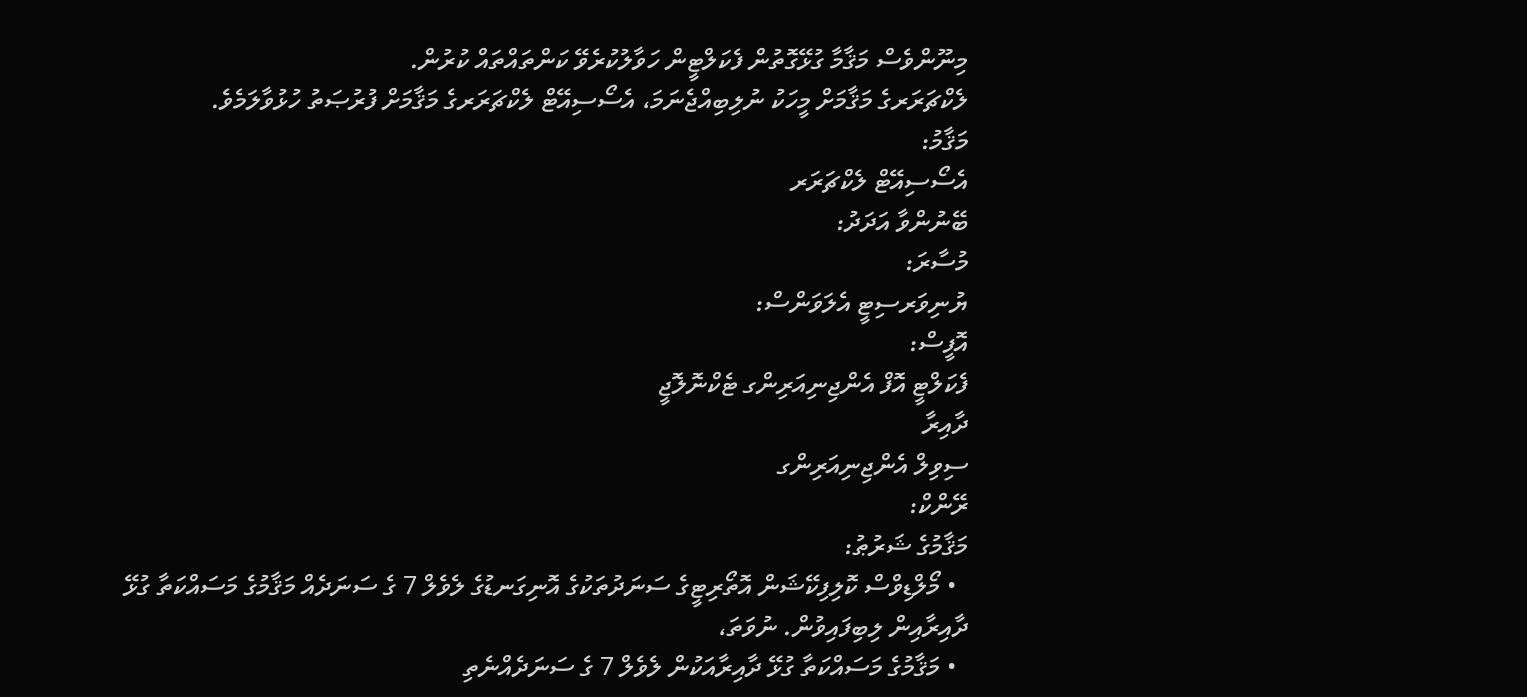މިނޫންވެސް މަޤާމާ ގުޅޭގޮތުން ފެކަލްޓީން ހަވާލުކުރެވޭ ކަންތައްތައް ކުރުން.
ލެކްޗަރަރގެ މަޤާމަށް މީހަކު ނުލިބިއްޖެނަމަ، އެސޯސިއޭޓް ލެކްޗަރަރގެ މަޤާމަށް ފުރުޞަތު ހުޅުވާލަމެވެ.
މަޤާމު:
އެސޯސިއޭޓް ލެކްޗަރަރ
ބޭނުންވާ އަދަދު:
މުސާރަ:
ޔުނިވަރސިޓީ އެލަވަންސް:
އޮފީސް:
ފެކަލްޓީ އޮފް އެންޖިނިއަރިންގ ޓެކްނޮލޮޖީ
ދާއިރާ
ސިވިލް އެންޖިނިއަރިންގ
ރޭންކް:
މަޤާމުގެ ޝަރުޠު:
  • މޯލްޑިވްސް ކޮލިފިކޭޝަން އޮތޯރިޓީގެ ސަނަދުތަކުގެ އޮނިގަނޑުގެ ލެވެލް 7 ގެ ސަނަދެއް މަޤާމުގެ މަސައްކަތާ ގުޅޭ ދާއިރާއިން ލިބިފައިވުން. ނުވަތަ،
  • މަޤާމުގެ މަސައްކަތާ ގުޅޭ ދާއިރާއަކުން ލެވެލް 7 ގެ ސަނަދެއްނެތި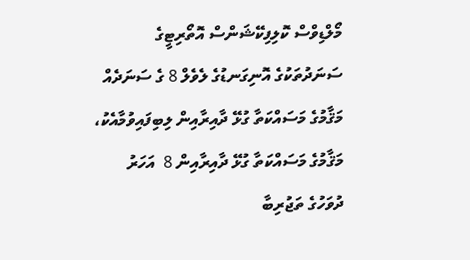މޯލްޑިވްސް ކޮލިފިކޭޝަންސް އޮތޯރިޓީގެ ސަނަދުތަކުގެ އޮނިގަނޑުގެ ލެވެލް 8 ގެ ސަނަދެއް މަޤާމުގެ މަސައްކަތާ ގުޅޭ ދާއިރާއިން ލިބިފައިވުމާއެކު، މަޤާމުގެ މަސައްކަތާ ގުޅޭ ދާއިރާއިން 8  އަހަރު ދުވަހުގެ ތަޖުރިބާ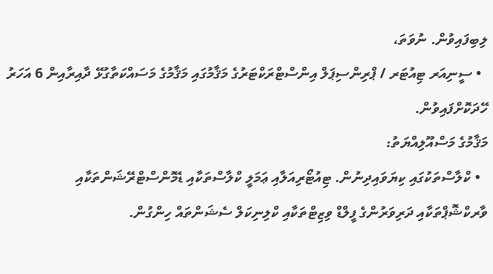ލިބިފައިވުން. ނުވަތަ،
  • ސީނިއަރ ޓިއުޓަރ / ޕްރިންސިޕަލް އިންސްޓްރަކްޓަރުގެ މަޤާމުގައި މަޤާމުގެ މަސައްކަތާގުޅޭ ދާއިރާއިން 6 އަހަރު ހޭދަކޮށްފައިވުން.
މަޤާމުގެ މަސްއޫލިއްޔަތު:
  • ކްލާސްތަކުގައި ކިޔަވައިދިނުން. ޓިއުޓޯރިއަލާއި ޢަމަލީ ކްލާސްތަކާއި ޑެމޮންސްޓްރޭޝަންތަކާއި ވާރކްޝޮޕްތަކާއި ދަރިވަރުންގެ ފީލްޑް ވިޒިޓްތަކާއި ކްލިނިކަލް ސެޝަންތައް ހިންގުން.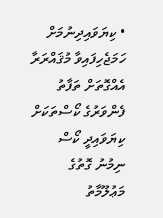• ކިޔަވައިދިނުމަށް ހަމަޖެހިފައިވާ މުޤައްރަރާ އެއްގޮތަށް ތަފާތު ފެންވަރުގެ ކޯސްތަކަށް ކިޔަވައިދީ ކޯސް ނިމުނު ގޮތުގެ މަޢުލޫމާތު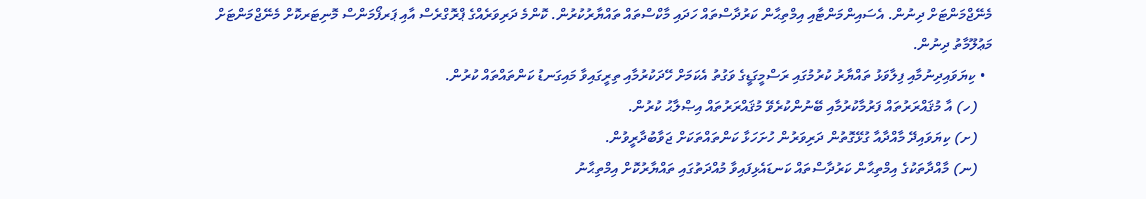މެނޭޖްމަންޓަށް ދިނުން. އެސައިންމަންޓާއި އިމްތިޙާން ކަރުދާސްތައް ހަދައި މާކްސްތައް ތައްޔާރުކުރުން. ކޮންމެ ދަރިވަރެއްގެ ޕްރޮގްރެސް އާއި ޕަރފޯމަންސް މޮނިޓަރކޮށް މެނޭޖްމަންޓަށް މަޢުލޫމާތު ދިނުން.
  • ކިޔަވައިދިނުމާއި ފިލާވަޅު ތައްޔާރު ކުރުމުގައި ރަސްމީގަޑީގެ ވަގުތު އެކަމަށް ހޭދަކުރުމާއި ތިރީގައިވާ މައިގަނޑު ކަންތައްތައް ކުރުން.
    (ހ) އާ މުޤައްރަރުތައް ފަރުމާކުރުމާއި ބޭނުންކުރެވޭ މުޤައްރަރުތައް އިޞްލާޙު ކުރުން.
    (ށ) ކިޔަވައިދޭ މާއްދާއާ ގުޅޭގޮތުން ދަރިވަރުން ހުށަހަޅާ ކަންތައްތަކަށް ޖަވާބުދާރީވުން.
    (ނ) މާއްދާތަކުގެ އިމްތިޙާން ކަރުދާސްތައް ކަނޑައެޅިފައިވާ މުއްދަތުގައި ތައްޔާރުކޮށް އިމްތިޙާނު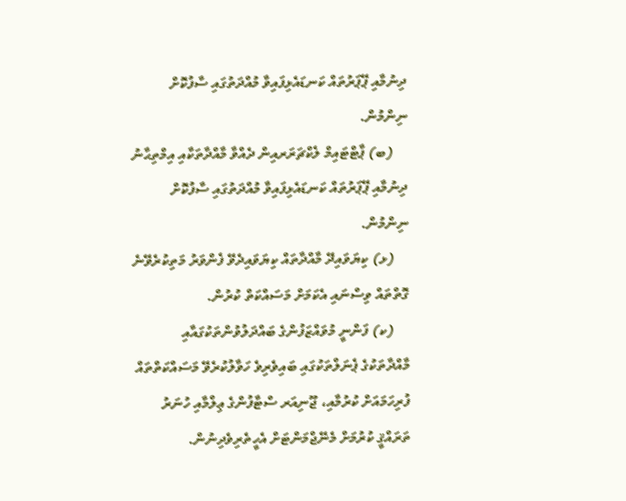ދިނުމާއި ޕޭޕަރުތައް ކަނޑައެޅިފައިވާ މުއްދަތުގައި ސާފުކޮށް ނިންމުން.
    (ބ) ޕާޓްޓައިމް ލެކްޗަރަރއިން ދެއްވާ މާއްދާތަކާއި އިމްތިޙާނު ދިނުމާއި ޕޭޕަރުތައް ކަނޑައެޅިފައިވާ މުއްދަތުގައި ސާފުކޮށް ނިންމުން.
    (ޅ) ކިޔަވައިދޭ މާއްދާތައް ކިޔަވައިދެވޭ ފެންވަރު މަތިކުރެވޭނެ ގޮތްތައް ވިސްނައި އެކަމަށް މަސައްކަތް ކުރުން.
    (ކ) ފަންނީ މުވައްޒަފުންގެ ބައްދަލުވުންތަކުގައާއި މާއްދާތަކުގެ ޕެނަލްތަކުގައި ބައިވެރިވެ ހަވާލުކުރެވޭ މަސައްކަތްތައް ފުރިހަމައަށް ކުރުމާއި، ޖޫނިއަރ ސްޓާފުންގެ ޢިލްމާއި ހުނަރު ތަރައްޤީ ކުރުމަށް މެނޭޖްމަންޓަށް އެހީތެރިވެދިނުން.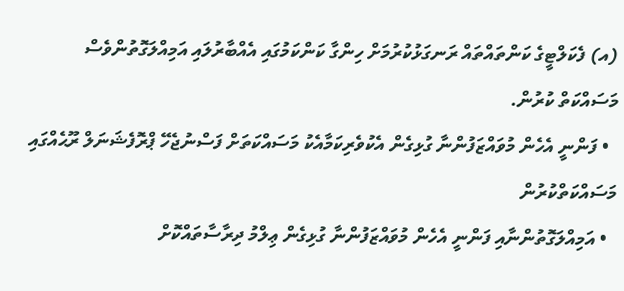(އ) ފެކަލްޓީގެ ކަންތައްތައް ރަނގަޅުކުރުމަށް ހިންގާ ކަންކަމުގައި އެއްބާރުލައި އަމިއްލަގޮތުންވެސް މަސައްކަތް ކުރުން.
  • ފަންނީ އެހެން މުވައްޒަފުންނާ ގުޅިގެން އެކުވެރިކަމާއެކު މަސައްކަތަށް ފަސްނުޖެހޭ ޕްރޮފެޝަނަލް ރޫޙެއްގައި މަސައްކަތްކުރުން
  • އަމިއްލަގޮތުންނާއި ފަންނީ އެހެން މުވައްޒަފުންނާ ގުޅިގެން ޢިލްމު ދިރާސާތައްކޮށް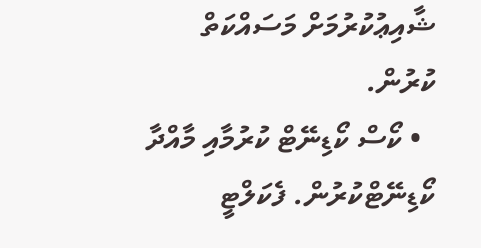ޝާއިޢުކުރުމަށް މަސައްކަތް ކުރުން.
  • ކޯސް ކޯޑިނޭޓް ކުރުމާއި މާއްދާ ކޯޑިނޭޓްކުރުން. ފެކަލްޓީ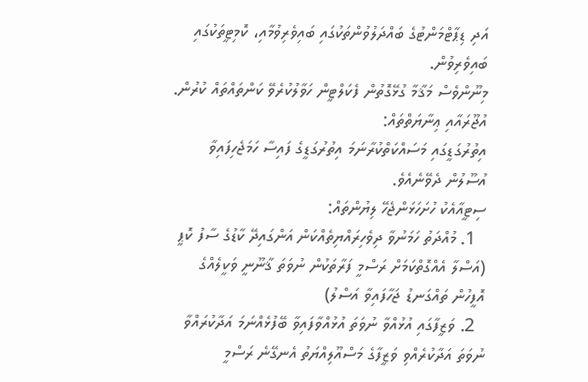އަދި ޑިޕާޓްމަންޓުގެ ބައްދަލުވުންތަކުގައި ބައިވެރިވުމާއި، ކޮމިޓީތަކުގައި ބައިވެރިވުން.
މިނޫންވެސް މަޤާމާ ގުޅޭގޮތުން ފެކަލްޓީން ހަވާލުކުރެވޭ ކަންތައްތައް ކުރުން.
އުޖޫރައާއި ޢިނާޔަތްތައް:
އިތުރުގަޑީގައި މަސައްކަތްކުރާނަމަ އިތުރުގަޑީގެ ފައިސާ ހަމަޖެހިފައިވާ އުސޫލުން ދެވޭނެއެވެ.
ސިޓީއާއެކު ހުށަހަޅަންޖެހޭ ލިޔުންތައް:
  1. މުއްދަތު ހަމަނުވާ ދިވެހިރައްޔިތެއްކަން އަންގައިދޭ ކާޑުގެ ސާފު ކޮޕީ (އަސްލާ އެއްގޮތްކަމަށް ރަސްމީ ފަރާތަކުން ނުވަތަ ޤާނޫނީ ވަކީލެއްގެ އޮފީހުން ތައްގަނޑު ޖަހާފައިވާ އަސްލު)
  2. ވަޒީފާގައި އުޅުއްވާ ނުވަތަ އުޅުއްވާފައިވާ ބޭފުޅެއްނަމަ އަދާކުރައްވާ ނުވަތަ އަދާކުރެއްވި ވަޒީފާގެ މަސްއޫލިއްޔަތު އެނގޭނެ ރަސްމީ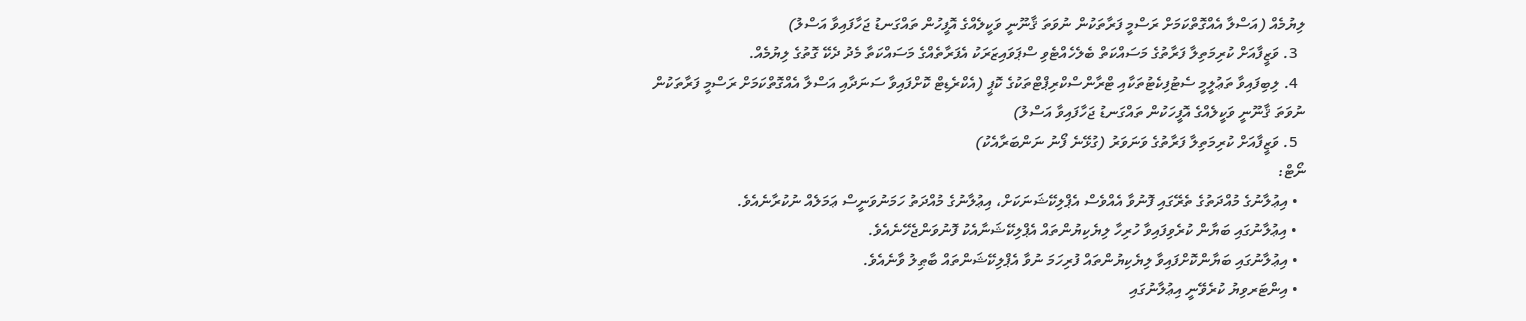ލިޔުމެއް (އަސްލާ އެއްގޮތްކަމަށް ރަސްމީ ފަރާތަކުން ނުވަތަ ޤާނޫނީ ވަކީލެއްގެ އޮފީހުން ތައްގަނޑު ޖަހާފައިވާ އަސްލު)
  3. ވަޒީފާއަށް ކުރިމަތިލާ ފަރާތުގެ މަސައްކަތް ބެލެހެއްޓެވި ސްޕަވައިޒަރަކު އެފަރާތެއްގެ މަސައްކަތާ މެދު ދެކޭ ގޮތުގެ ލިޔުމެއް.
  4. ލިބިފައިވާ ތަޢުލީމީ ސެޓުފިކެޓުތަކާއި ޓްރާންސްކްރިޕްޓްތަކުގެ ކޮޕީ (އެކްރެޑިޓް ކޮށްފައިވާ ސަނަދާއި އަސްލާ އެއްގޮތްކަމަށް ރަސްމީ ފަރާތަކުން ނުވަތަ ޤާނޫނީ ވަކީލެއްގެ އޮފީހަކުން ތައްގަނޑު ޖަހާފައިވާ އަސްލު)
  5. ވަޒީފާއަށް ކުރިމަތިލާ ފަރާތުގެ ވަނަވަރު (ގުޅޭނެ ފޯނު ނަންބަރާއެކު)
ނޯޓް:
  • އިޢުލާނުގެ މުއްދަތުގެ ތެރޭގައި ފޮނުވާ އެއްވެސް އެޕްލިކޭޝަނަކަށް، އިޢުލާނުގެ މުއްދަތު ހަމަނުވަނީސް ޢަމަލެއް ނުކުރާނެއެވެ.
  • އިޢުލާނުގައި ބަޔާން ކުރެވިފައިވާ ހުރިހާ ލިޔެކިޔުންތައް އެޕްލިކޭޝަނާއެކު ފޮނުވަންޖެހޭނެއެވެ.
  • އިޢުލާނުގައި ބަޔާންކޮށްފައިވާ ލިޔެކިޔުންތައް ފުރިހަމަ ނުވާ އެޕްލިކޭޝަންތައް ބާޠިލު ވާނެއެވެ.
  • އިންޓަރވިޔު ކުރެވޭނީ އިޢުލާނުގައި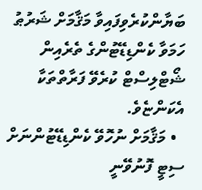ބަޔާންކުރެވިފައިވާ މަޤާމަށް ޝަރުޠު ހަމަވާ ކެންޑިޑޭޓުންގެ ތެރެއިން ޝޯޓްލިސްޓް ކުރެވޭ ފަރާތްތަކާ އެކަންޏެވެ.
  • މަޤާމަށް ނުހޮވޭ ކެންޑިޑޭޓުންނަށް ސިޓީ ފޮނުވޭނީ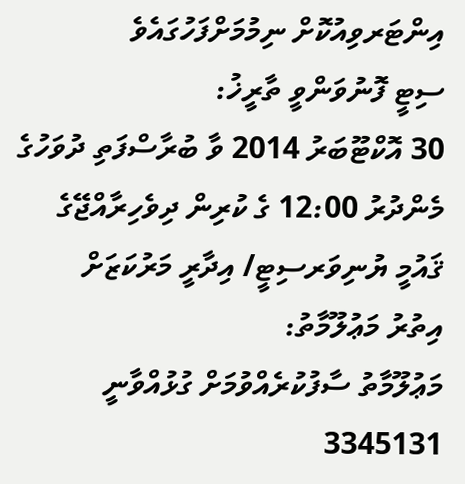އިންޓަރވިއުކޮށް ނިމުމަށްފަހުގައެވެ
ސިޓީ ފޮނުވަންވީ ތާރީޚު:
30 އޮކްޓޫބަރު 2014 ވާ ބުރާސްފަތި ދުވަހުގެ މެންދުރު 12:00 ގެ ކުރިން ދިވެހިރާއްޖޭގެ ޤައުމީ ޔުނިވަރސިޓީ/ އިދާރީ މަރުކަޒަށް
އިތުރު މަޢުލޫމާތު:
މަޢުލޫމާތު ސާފުކުރެއްވުމަށް ގުޅުއްވާނީ 3345131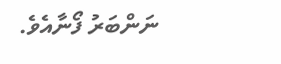ނަންބަރު ފޯނާއެވެ.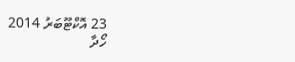23 އޮކްޓޫބަރު 2014
ހޯދާ